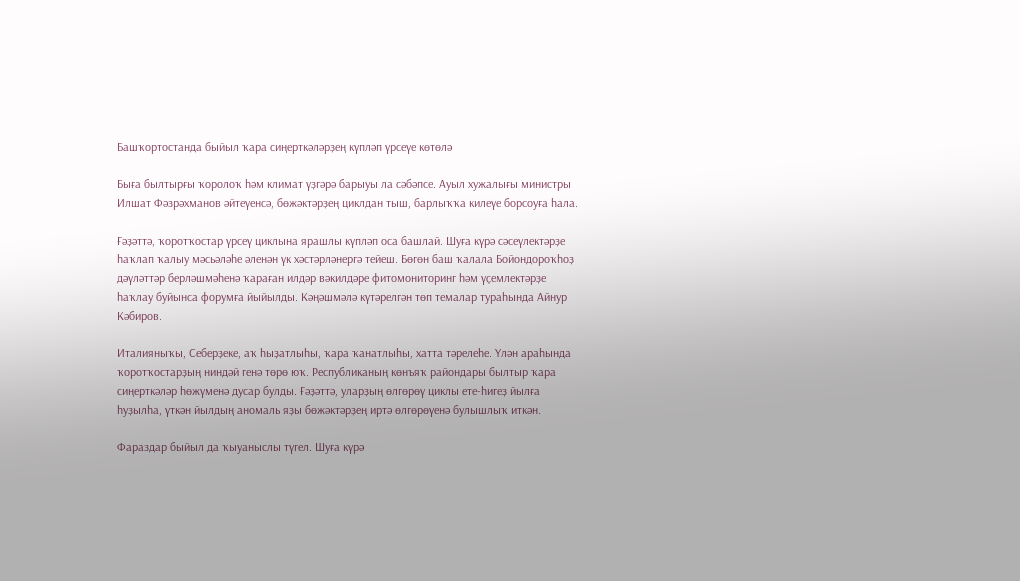Башҡортостанда быйыл ҡара сиңерткәләрҙең күпләп үрсеүе көтөлә

Быға былтырғы ҡоролоҡ һәм климат үҙгәрә барыуы ла сәбәпсе. Ауыл хужалығы министры Илшат Фәзрәхманов әйтеүенсә, бөжәктәрҙең циклдан тыш, барлыҡҡа килеүе борсоуға һала.

Ғәҙәттә, ҡоротҡостар үрсеү циклына ярашлы күпләп оса башлай. Шуға күрә сәсеүлектәрҙе һаҡлап ҡалыу мәсьәләһе әленән үк хәстәрләнергә тейеш. Бөгөн баш ҡалала Бойондороҡһоҙ дәүләттәр берләшмәһенә ҡараған илдәр вәкилдәре фитомониторинг һәм үҫемлектәрҙе һаҡлау буйынса форумға йыйылды. Кәңәшмәлә күтәрелгән төп темалар тураһында Айнур Кәбиров.

Италияныҡы, Себерҙеке, аҡ һыҙатлыһы, ҡара ҡанатлыһы, хатта тәрелеһе. Үлән араһында ҡоротҡостарҙың ниндәй генә төрө юҡ. Республиканың көнъяҡ райондары былтыр ҡара сиңерткәләр һөжүменә дусар булды. Ғәҙәттә, уларҙың өлгөрөү циклы ете-һигеҙ йылға һуҙылһа, үткән йылдың аномаль яҙы бөжәктәрҙең иртә өлгөрөүенә булышлыҡ иткән.

Фараздар быйыл да ҡыуаныслы түгел. Шуға күрә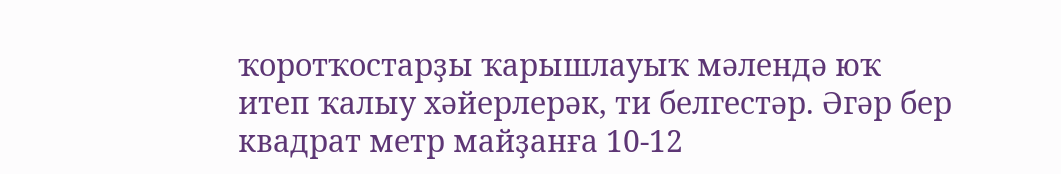ҡоротҡостарҙы ҡарышлауыҡ мәлендә юҡ итеп ҡалыу хәйерлерәк, ти белгестәр. Әгәр бер квадрат метр майҙанға 10-12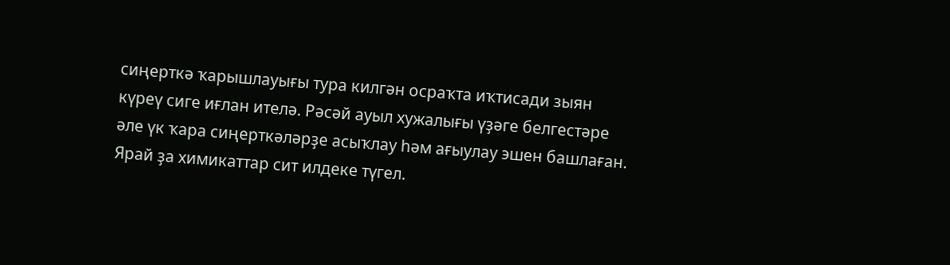сиңерткә ҡарышлауығы тура килгән осраҡта иҡтисади зыян күреү сиге иғлан ителә. Рәсәй ауыл хужалығы үҙәге белгестәре әле үк ҡара сиңерткәләрҙе асыҡлау һәм ағыулау эшен башлаған. Ярай ҙа химикаттар сит илдеке түгел.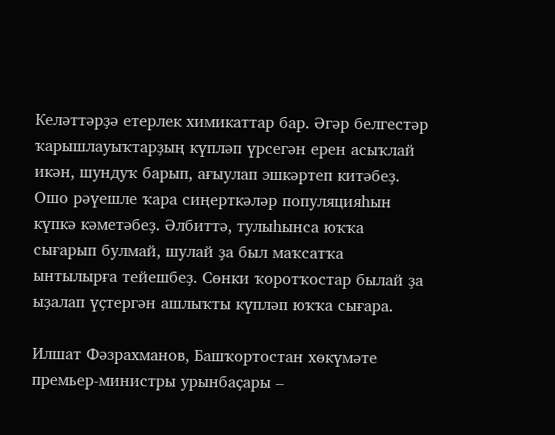Келәттәрҙә етерлек химикаттар бар. Әгәр белгестәр ҡарышлауыҡтарҙың күпләп үрсегән ерен асыҡлай икән, шундуҡ барып, ағыулап эшкәртеп китәбеҙ. Ошо рәүешле ҡара сиңерткәләр популяцияһын күпкә кәметәбеҙ. Әлбиттә, тулыһынса юҡҡа сығарып булмай, шулай ҙа был маҡсатҡа ынтылырға тейешбеҙ. Сөнки ҡоротҡостар былай ҙа ыҙалап үҫтергән ашлыҡты күпләп юҡҡа сығара.

Илшат Фәзрахманов, Башҡортостан хөкүмәте премьер-министры урынбаҫары –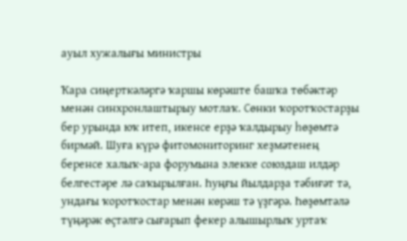ауыл хужалығы министры

Ҡара сиңерткәләргә ҡаршы көрәште башҡа төбәктәр менән синхронлаштырыу мотлаҡ. Сөнки ҡоротҡостарҙы бер урында юҡ итеп, икенсе ерҙә ҡалдырыу һөҙөмтә бирмәй. Шуға күрә фитомониторинг хеҙмәтенең беренсе халыҡ-ара форумына элекке союздаш илдәр белгестәре лә саҡырылған. Һуңғы йылдарҙа тәбиғәт тә, ундағы ҡоротҡостар менән көрәш тә үҙгәрә. Һөҙөмтәлә түңәрәк өҫтәлгә сығарып фекер алышырлыҡ уртаҡ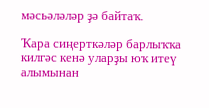мәсьәләләр ҙә байтаҡ.

Ҡара сиңерткәләр барлыҡҡа килгәс кенә уларҙы юҡ итеү алымынан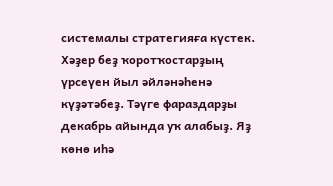системалы стратегияға күстек. Хәҙер беҙ ҡоротҡостарҙың үрсеүен йыл әйләнәһенә күҙәтәбеҙ. Тәүге фараздарҙы декабрь айында уҡ алабыҙ. Яҙ көнө иһә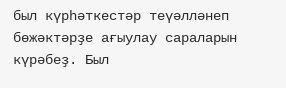был күрһәткестәр теүәлләнеп бөжәктәрҙе ағыулау сараларын күрәбеҙ. Был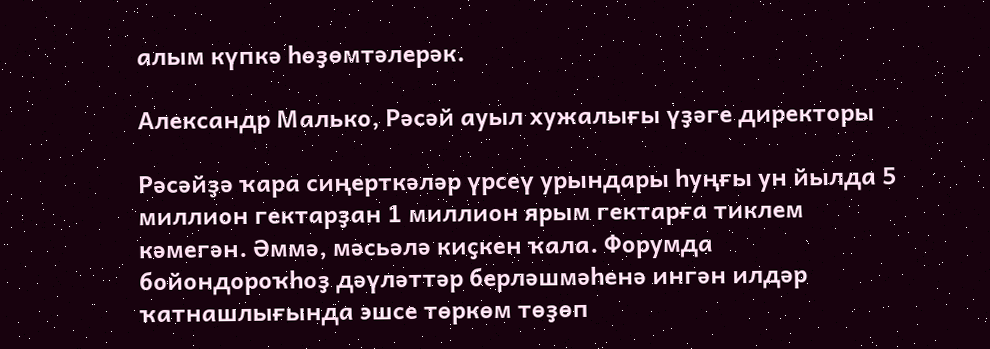алым күпкә һөҙөмтәлерәк.

Александр Малько, Рәсәй ауыл хужалығы үҙәге директоры

Рәсәйҙә ҡара сиңерткәләр үрсеү урындары һуңғы ун йылда 5 миллион гектарҙан 1 миллион ярым гектарға тиклем кәмегән. Әммә, мәсьәлә киҫкен ҡала. Форумда бойондороҡһоҙ дәүләттәр берләшмәһенә ингән илдәр ҡатнашлығында эшсе төркөм төҙөп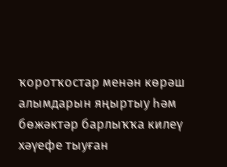ҡоротҡостар менән көрәш алымдарын яңыртыу һәм бөжәктәр барлыҡҡа килеү хәүефе тыуған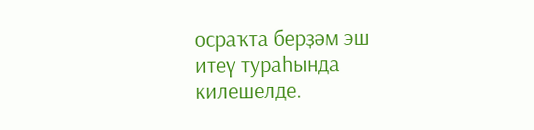осраҡта берҙәм эш итеү тураһында килешелде.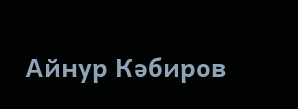Айнур Кәбиров